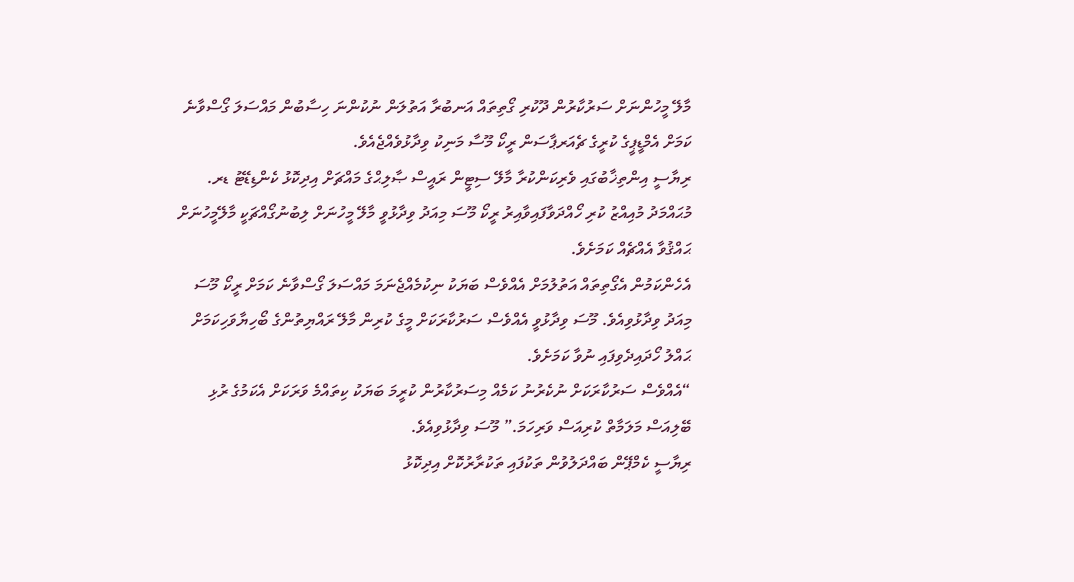މާލޭ މީހުންނަށް ސަރުކާރުން ދޫކުރި ގޯތިތައް އަނބުރާ އަތުލަން ނުކުންނަ ހިސާބުން މައްސަލަ ގޯސްވާނެ ކަމަށް އެމްޑީޕީގެ ކުރީގެ ޗެއަރޕާސަން ރީކޯ މޫސާ މަނިކު ވިދާޅުވެއްޖެއެވެ.
ރިޔާސީ އިންތިޚާބުގައި ވެރިކަންކުރާ މާލޭ ސިޓީން ރައީސް ޞާލިޙްގެ މައްޗަށް އިދިކޮޅު ކެންޑިޑޭޓު ޑރ. މުޙައްމަދު މުއިއްޒު ކުރި ހޯއްދަވާފައިވާއިރު ރީކޯ މޫސަ މިއަދު ވިދާޅުވީ މާލޭ މީހުނަށް ލިބުނުގޯއްޗަކީ މާލޭމީހުނަށް ޙައްޤުވާ އެއްޗެއް ކަމަށެވެ.
އެހެންކަމުން އެގޯތިތައް އަތުލުމަށް އެއްވެސް ބަޔަކު ނިކުމެއްޖެނަމަ މައްސަލަ ގޯސްވާނެ ކަމަށް ރީކޯ މޫސަ މިއަދު ވިދާޅުވިއެވެ. މޫސަ ވިދާޅުވީ އެއްވެސް ސަރުކާރަކަށް މީގެ ކުރިން މާލޭ ރައްޔިތުންގެ ބޯހިޔާވަހިކަމަށް ޙައްލު ހޯދައިދެވިފައި ނުވާ ކަމަށެވެ.
“އެއްވެސް ސަރުކާރަކަށް ނުކެރުނު ކަމެއް މިސަރުކާރުން ކުރީމަ ބަޔަކު ކިތައްމެ ވަރަކަށް އެކަމުގެ ރުޅި ބޭލިއަސް މަލަމާތް ކުރިއަސް ވަރިހަމަ.” މޫސަ ވިދާޅުވިއެވެ.
ރިޔާސީ ކެމްޕޭން ބައްދަލުވުން ތަކުފައި ތަކުރާރުކޮށް އިދިކޮޅު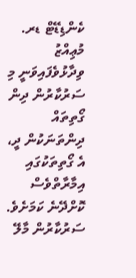ކެންޑިޑޭޓް ޑރ. މުޢިއްޒު ވިދާޅުވެފައިވަނީ މި ސަރުކާރުން ދިން ގޯތިތައް ދިންތަނަކުން ދީ، އެ ގޯތިތަކުގައި އިމާރާތްވެސް ކޮށްދޭނެ ކަމަށެވެ.
ސަރުކާރުން މާލޭ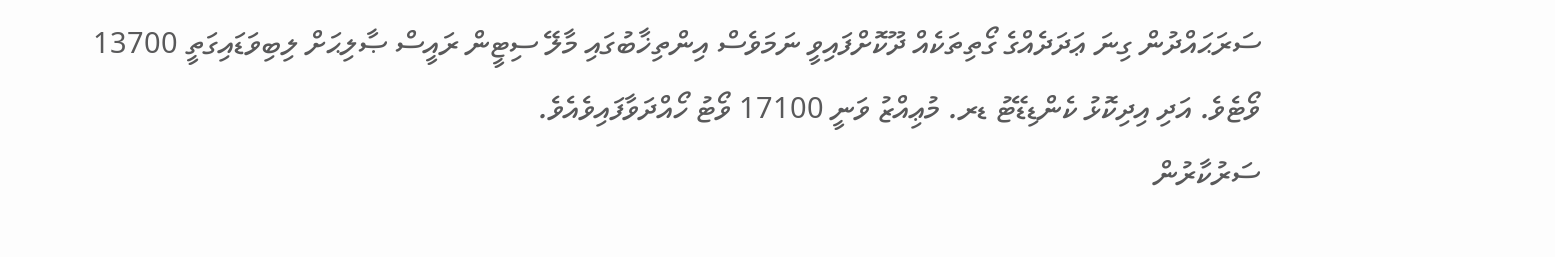ސަރަޙައްދުން ގިނަ ޢަދަދެއްގެ ގޯތިތަކެއް ދޫކޮށްފައިވީ ނަމަވެސް އިންތިޚާބުގައި މާލޭ ސިޓީން ރައީސް ޞާލިޙަށް ލިބިވަޑައިގަތީ 13700 ވޯޓެވެ. އަދި އިދިކޮޅު ކެންޑިޑޭޓު ޑރ. މުޢިއްޒު ވަނީ 17100 ވޯޓު ހޯއްދަވާފައިވެއެވެ.
ސަރުކާރުން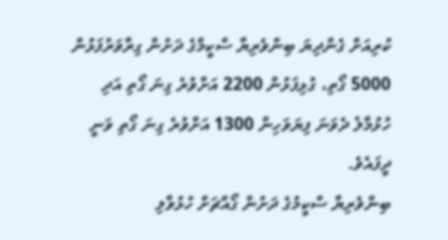ކުރިއަށް ގެންދިޔަ ބިންވެރިޔާ ސްކީމްގެ ދަށުން ގިރާވަރުފަޅުން 5000 ގޯތި، ގުޅިފަޅުން 2200 އަށްވުރެ ގިނަ ގޯތި އަދި ހުޅުމާލެ ދެވަނަ ފިޔަވަހިން 1300 އަށްވުރެ ގިނަ ގޯތި ވަނީ ދީފައެވެ.
ބިންވެރިޔާ ސްކީމުގެ ދަށުން ގޯއްޗަށް ހުޅުވާލި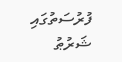ފުރުސަތުގައި ޝަރުޠު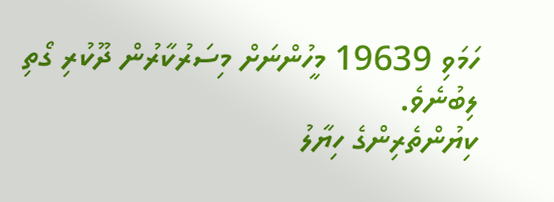ހަމަވި 19639 މީހުންނަށް މިސަރުކާރުން ދޫކުރި ގޯތި ލިބުނެވެ.
ކިޔުންތެރިންގެ ހިޔާލު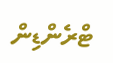ޓްރެންޑިން